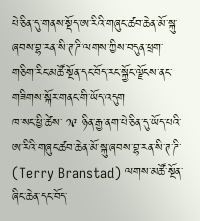པེ་ཅིན་དུ་གནས་སྡོད་ཨ་རིའི་གཞུང་ཚབ་ཆེན་མོ་སྐུ་ཞབས་བྷ་རན་སི་ཊ་ཌི་ལགས་ཀྱིས་བདུན་ཕྲག་གཅིག་རིང་མཚོ་སྔོན་དང་བོད་རང་སྐྱོང་ལྗོངས་ནང་གཟིགས་སྐོར་གནང་གི་ཡོད་འདུག
ཁ་སང་ཕྱི་ཚེས་ ༡༩ ཉིན་རྒྱ་ནག་པེ་ཅིན་དུ་ཡོད་པའི་ཨ་རིའི་གཞུང་ཚབ་ཆེན་མོ་སྐུ་ཞབས་བྷ་རན་སི་ཊ་ཌི་ (Terry Branstad) ལགས་མཚོ་སྔོན་ཞིང་ཆེན་དང་བོད་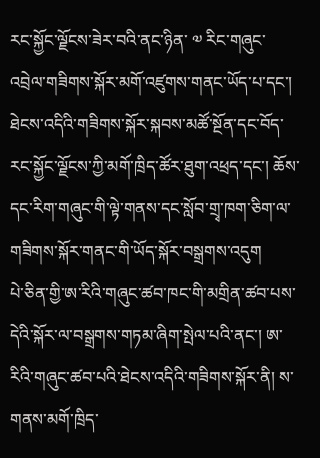རང་སྐྱོང་ལྗོངས་ཟེར་བའི་ནང་ཉིན་ ༧ རིང་གཞུང་འབྲེལ་གཟིགས་སྐོར་མགོ་འཛུགས་གནང་ཡོད་པ་དང་། ཐེངས་འདིའི་གཟིགས་སྐོར་སྐབས་མཚོ་སྔོན་དང་བོད་རང་སྐྱོང་ལྗོངས་ཀྱི་མགོ་ཁྲིད་ཚོར་ཐུག་འཕྲད་དང་། ཆོས་དང་རིག་གཞུང་གི་ལྟེ་གནས་དང་སློབ་གྲྭ་ཁག་ཅིག་ལ་གཟིགས་སྐོར་གནང་གི་ཡོད་སྐོར་བསྒྲགས་འདུག
པེ་ཅིན་གྱི་ཨ་རིའི་གཞུང་ཚབ་ཁང་གི་མགྲིན་ཚབ་པས་དེའི་སྐོར་ལ་བསྒྲགས་གཏམ་ཞིག་སྤེལ་པའི་ནང་། ཨ་རིའི་གཞུང་ཚབ་པའི་ཐེངས་འདིའི་གཟིགས་སྐོར་ནི། ས་གནས་མགོ་ཁྲིད་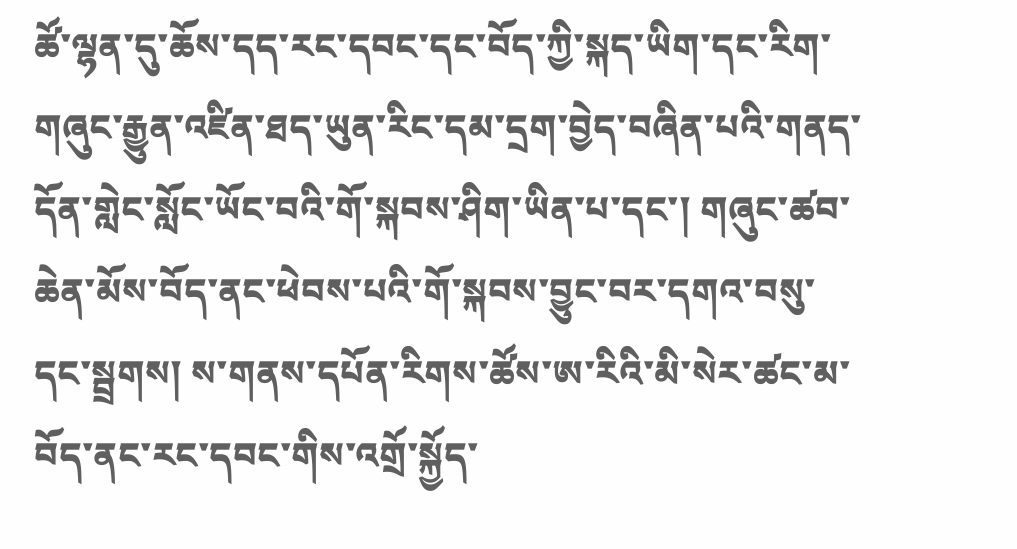ཚོ་ལྷན་དུ་ཆོས་དད་རང་དབང་དང་བོད་ཀྱི་སྐད་ཡིག་དང་རིག་གཞུང་རྒྱུན་འཛིན་ཐད་ཡུན་རིང་དམ་དྲག་བྱེད་བཞིན་པའི་གནད་དོན་གླེང་སློང་ཡོང་བའི་གོ་སྐབས་ཤིག་ཡིན་པ་དང་། གཞུང་ཚབ་ཆེན་མོས་བོད་ནང་ཕེབས་པའི་གོ་སྐབས་བྱུང་བར་དགའ་བསུ་དང་སྦྲགས། ས་གནས་དཔོན་རིགས་ཚོས་ཨ་རིའི་མི་སེར་ཚང་མ་བོད་ནང་རང་དབང་གིས་འགྲོ་སྐྱོད་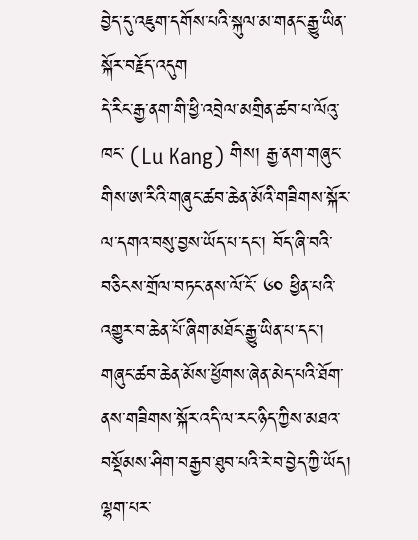བྱེད་དུ་འཇུག་དགོས་པའི་སྐུལ་མ་གནང་རྒྱུ་ཡིན་སྐོར་བརྗོད་འདུག
དེ་རིང་རྒྱ་ནག་གི་ཕྱི་འབྲེལ་མགྲིན་ཚབ་པ་ལོའུ་ཁང་ (Lu Kang) གིས། རྒྱ་ནག་གཞུང་གིས་ཨ་རིའི་གཞུང་ཚབ་ཆེན་མོའི་གཟིགས་སྐོར་ལ་དགའ་བསུ་བྱས་ཡོད་པ་དང་། བོད་ཞི་བའི་བཅིངས་གྲོལ་བཏང་ནས་ལོ་ངོ་ ༦༠ ཕྱིན་པའི་འགྱུར་བ་ཆེན་པོ་ཞིག་མཐོང་རྒྱུ་ཡིན་པ་དང་། གཞུང་ཚབ་ཆེན་མོས་ཕྱོགས་ཞེན་མེད་པའི་ཐོག་ནས་གཟིགས་སྐོར་འདི་ལ་རང་ཉིད་ཀྱིས་མཐའ་བསྡོམས་ཤིག་བརྒྱབ་ཐུབ་པའི་རེ་བ་བྱེད་ཀྱི་ཡོད། ལྷག་པར་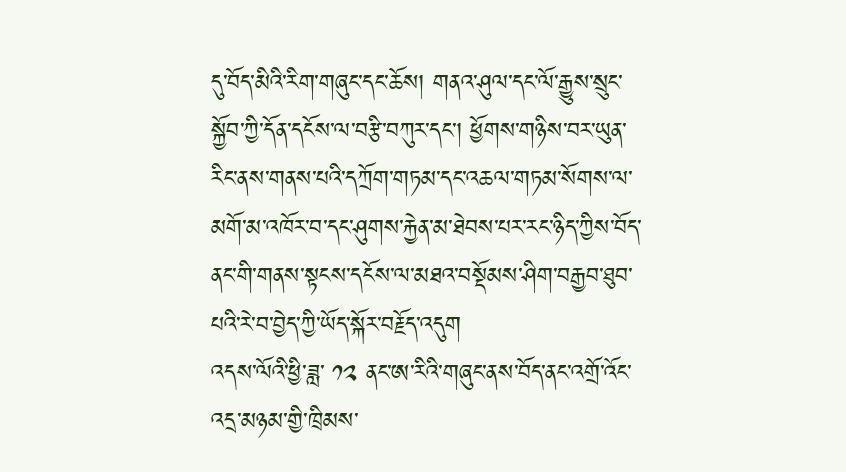དུ་བོད་མིའི་རིག་གཞུང་དང་ཆོས། གནའ་ཤུལ་དང་ལོ་རྒྱུས་སྲུང་སྐྱོབ་ཀྱི་དོན་དངོས་ལ་བརྩི་བཀུར་དང་། ཕྱོགས་གཉིས་བར་ཡུན་རིང་ནས་གནས་པའི་དཀྲོག་གཏམ་དང་འཆལ་གཏམ་སོགས་ལ་མགོ་མ་འཁོར་བ་དང་ཤུགས་རྐྱེན་མ་ཐེབས་པར་རང་ཉིད་ཀྱིས་བོད་ནང་གི་གནས་སྟངས་དངོས་ལ་མཐའ་བསྡོམས་ཤིག་བརྒྱབ་ཐུབ་པའི་རེ་བ་བྱེད་ཀྱི་ཡོད་སྐོར་བརྗོད་འདུག
འདས་ལོའི་ཕྱི་ཟླ་ ༡༢ ནང་ཨ་རིའི་གཞུང་ནས་བོད་ནང་འགྲོ་འོང་འདྲ་མཉམ་གྱི་ཁྲིམས་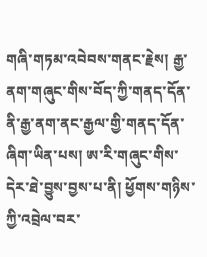གཞི་གཏམ་འབེབས་གནང་རྗེས། རྒྱ་ནག་གཞུང་གིས་བོད་ཀྱི་གནད་དོན་ནི་རྒྱ་ནག་ནང་རྒྱལ་གྱི་གནད་དོན་ཞིག་ཡིན་པས། ཨ་རི་གཞུང་གིས་དེར་ཐེ་བྱུས་བྱས་པ་ནི། ཕྱོགས་གཉིས་ཀྱི་འབྲེལ་བར་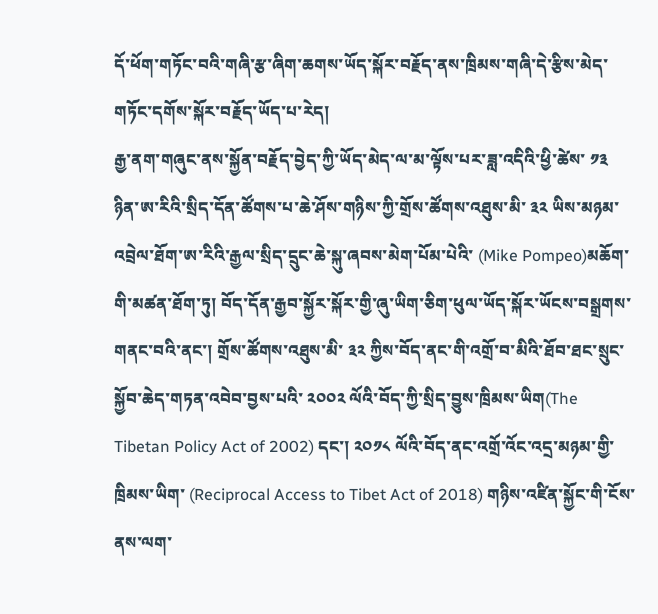དོ་ཕོག་གཏོང་བའི་གཞི་རྩ་ཞིག་ཆགས་ཡོད་སྐོར་བརྗོད་ནས་ཁྲིམས་གཞི་དེ་རྩིས་མེད་གཏོང་དགོས་སྐོར་བརྗོད་ཡོད་པ་རེད།
རྒྱ་ནག་གཞུང་ནས་སྐྱོན་བརྗོད་བྱེད་ཀྱི་ཡོད་མེད་ལ་མ་ལྟོས་པར་ཟླ་འདིའི་ཕྱི་ཚེས་ ༡༣ ཉིན་ཨ་རིའི་སྲིད་དོན་ཚོགས་པ་ཆེ་ཤོས་གཉིས་ཀྱི་གྲོས་ཚོགས་འཐུས་མི་ ༣༢ ཡིས་མཉམ་འབྲེལ་ཐོག་ཨ་རིའི་རྒྱལ་སྲིད་དྲུང་ཆེ་སྐུ་ཞབས་མེག་པོམ་པེའི་ (Mike Pompeo)མཆོག་གི་མཚན་ཐོག་ཏུ། བོད་དོན་རྒྱབ་སྐྱོར་སྐོར་གྱི་ཞུ་ཡིག་ཅིག་ཕུལ་ཡོད་སྐོར་ཡོངས་བསྒྲགས་གནང་བའི་ནང་། གྲོས་ཚོགས་འཐུས་མི་ ༣༢ ཀྱིས་བོད་ནང་གི་འགྲོ་བ་མིའི་ཐོབ་ཐང་སྲུང་སྐྱོབ་ཆེད་གཏན་འབེབ་བྱས་པའི་ ༢༠༠༢ ལོའི་བོད་ཀྱི་སྲིད་བྱུས་ཁྲིམས་ཡིག(The Tibetan Policy Act of 2002) དང་། ༢༠༡༨ ལོའི་བོད་ནང་འགྲོ་འོང་འདྲ་མཉམ་གྱི་ཁྲིམས་ཡིག་ (Reciprocal Access to Tibet Act of 2018) གཉིས་འཛིན་སྐྱོང་གི་ངོས་ནས་ལག་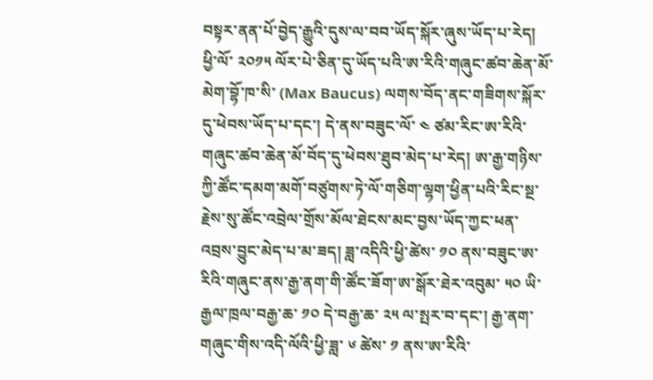བསྟར་ནན་པོ་བྱེད་རྒྱུའི་དུས་ལ་བབ་ཡོད་སྐོར་ཞུས་ཡོད་པ་རེད།
ཕྱི་ལོ་ ༢༠༡༥ ལོར་པེ་ཅིན་དུ་ཡོད་པའི་ཨ་རིའི་གཞུང་ཚབ་ཆེན་མོ་མེག་བྷོ་ཁ་སི་ (Max Baucus) ལགས་བོད་ནང་གཟིགས་སྐོར་དུ་ཕེབས་ཡོད་པ་དང་། དེ་ནས་བཟུང་ལོ་ ༤ ཙམ་རིང་ཨ་རིའི་གཞུང་ཚབ་ཆེན་མོ་བོད་དུ་ཕེབས་ཐུབ་མེད་པ་རེད། ཨ་རྒྱ་གཉིས་ཀྱི་ཚོང་དམག་མགོ་བཙུགས་ཏེ་ལོ་གཅིག་ལྷག་ཕྱིན་པའི་རིང་སྔ་རྗེས་སུ་ཚོང་འབྲེལ་གྲོས་མོལ་ཐེངས་མང་བྱས་ཡོད་ཀྱང་ཕན་འབྲས་བྱུང་མེད་པ་མ་ཟད། ཟླ་འདིའི་ཕྱི་ཚེས་ ༡༠ ནས་བཟུང་ཨ་རིའི་གཞུང་ནས་རྒྱ་ནག་གི་ཚོང་ཟོག་ཨ་སྒོར་ཐེར་འབུམ་ ༥༠ ཡི་རྒྱལ་ཁྲལ་བརྒྱ་ཆ་ ༡༠ དེ་བརྒྱ་ཆ་ ༢༥ ལ་སྤར་བ་དང་། རྒྱ་ནག་གཞུང་གིས་འདི་ལོའི་ཕྱི་ཟླ་ ༦ ཚེས་ ༡ ནས་ཨ་རིའི་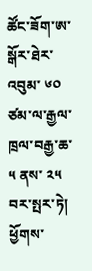ཚོང་ཟོག་ཨ་སྒོར་ཐེར་འབུམ་ ༦༠ ཙམ་ལ་རྒྱལ་ཁྲལ་བརྒྱ་ཆ་ ༥ ནས་ ༢༥ བར་སྤར་ཏེ། ཕྱོགས་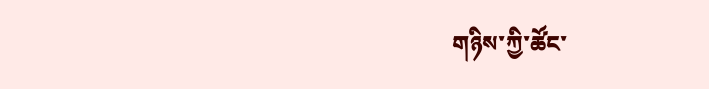གཉིས་ཀྱི་ཚོང་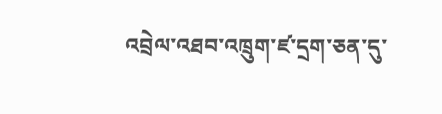འབྲེལ་འཐབ་འཁྲུག་ཛ་དྲག་ཅན་དུ་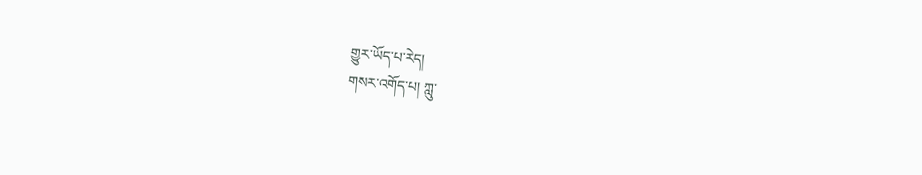གྱུར་ཡོད་པ་རེད།
གསར་འགོད་པ། ཀླུ་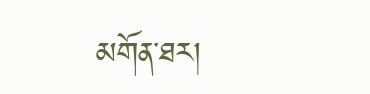མགོན་ཐར།